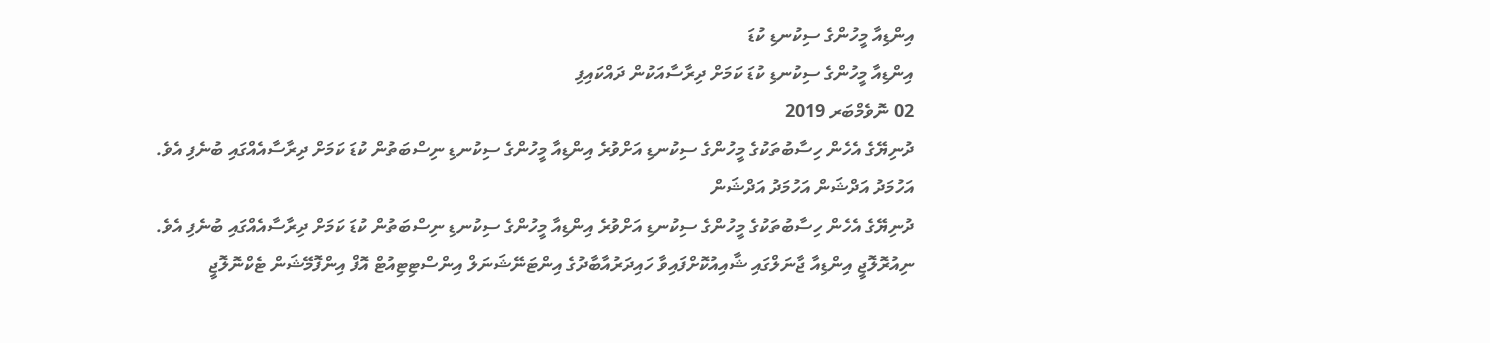އިންޑިއާ މީހުންގެ ސިކުނޑި ކުޑަ
އިންޑިއާ މީހުންގެ ސިކުނޑި ކުޑަ ކަމަށް ދިރާސާއަކުން ދައްކައިފި
02 ނޮވެމްބަރ 2019
ދުނިޔޭގެ އެހެން ހިސާބުތަކުގެ މީހުންގެ ސިކުނޑި އަށްވުރެ އިންޑިއާ މީހުންގެ ސިކުނޑި ނިސްބަތުން ކުޑަ ކަމަށް ދިރާސާއެއްގައި ބުނެފި އެވެ.
އަހުމަދު އަދްޝަން އަހުމަދު އަދްޝަން
ދުނިޔޭގެ އެހެން ހިސާބުތަކުގެ މީހުންގެ ސިކުނޑި އަށްވުރެ އިންޑިއާ މީހުންގެ ސިކުނޑި ނިސްބަތުން ކުޑަ ކަމަށް ދިރާސާއެއްގައި ބުނެފި އެވެ.
ނިއުރޮލޮޖީ އިންޑިއާ ޖާނަލްގައި ޝާއިއުކޮށްފައިވާ ހައިދަރުއާބާދުގެ އިންޓަނޭޝަނަލް އިންސްޓިޓިއުޓް އޮފް އިންފޮމޭޝަން ޓެކްނޮލޮޖީ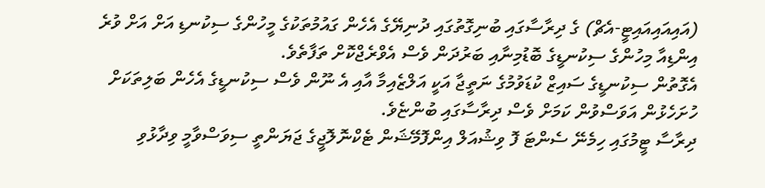(އައިއައިއައިޓީ-އެޗް) ގެ ދިރާސާގައި ބުނިގޮތުގައި ދުނިޔޭގެ އެހެން ގައުމުތަކުގެ މީހުންގެ ސިކުނޑި އަށް އަށް ވުރެ އިންޑިއާ މިހުންގެ ސިކުނޑީގެ ބޮޑުމިނާއި ބަރުދަން ވެސް އެވްރެޖްކޮށް ތަފާތެވެ.
އެގޮތުން ސިކުނޑީގެ ސައިޒް ކުޑަވުމުގެ ނަތީޖާ އަކީ އަލްޒެއިމާ އާއި އެ ނޫން ވެސް ސިކުނޑީގެ އެހެން ބަލިތަކަށް ހުށަހެޅުން އަވަސްވުން ކަމަށް ވެސް ދިރާސާގައި ބުންޏެވެ.
ދިރާސާ ޓީމުގައި ހިމެނޭ ސެންޓަ ފޮ ވިޝުއަލް އިންފޮމޭޝަން ޓެކްނޮލޮޖީގެ ޖަޔަންތީ ސިވަސްވާމީ ވިދާޅުވި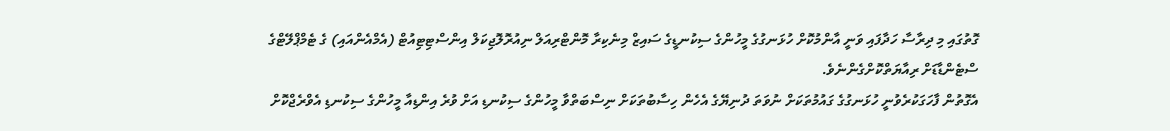ގޮތުގައި މި ދިރާސާ ހަދާފައި ވަނީ އާންމުކޮށް ހުޅަނގުގެ މީހުންގެ ސިކުނޑީގެ ސައިޒް މިނެކިރާ މޮންޓްރިއަލް ނިއުރޮލޮޖިކަލް އިންސްޓިޓިއުޓް (އެމްއެންއައި) ގެ ޓެމްޕްލޭޓްގެ ސްޓެންޑާޑަށް ރިއާޔަތްކޮށްގެންނެވެ.
އެގޮތުން ފާހަގަކުރެވުނީ ހުޅަނގުގެ ގައުމުތަކަށް ނުވަތަ ދުނިޔޭގެ އެހެން ހިސާބުތަކަށް ނިސްބަތްވާ މީހުންގެ ސިކުނޑި އަށް ވުރެ އިންޑިއާ މީހުންގެ ސިކުނޑި އެވްރެޖްކޮށް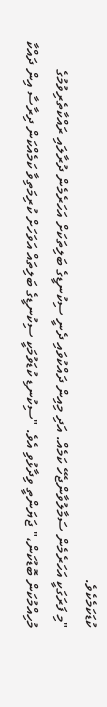ކުޑަކަމެކެވެ.
"މި ފަރަގަކީ އަހަރެމެން ސަމާލުވާންޖެހޭ ކަމެއް. އަދި މިއިން ދައްކުވައި ދެނީ ސިކުނޑީގެ ބަލިތަކަށް އަހަރެމެން ދުރާލައި ރައްކާތެރިވުމުގެ މުހިއްމުކަން ބޮޑުކަން،" ޖަޔަންތީ ވިދާޅުވި އެވެ. "ސިކުނޑި ކުޑަވުމަކީ ސިކުނޑީގެ ބަލިތައް އަވަހަށް ކުރިމަތިވާ ކަމެއްކަން ދިރާސާ އިން ދައްކާ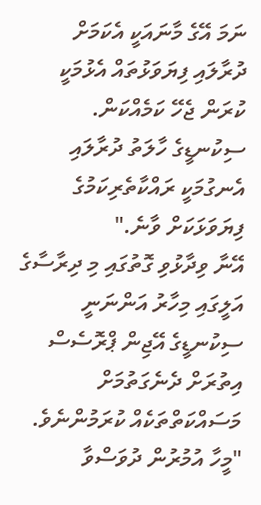ނަމަ އޭގެ މާނައަކީ އެކަމަށް ދުރާލައި ފިޔަވަޅުތައް އެޅުމަކީ ކުރަން ޖެހޭ ކަމެއްކަން. ސިކުނޑީގެ ހާލަތު ދުރާލައި އެނގުމަކީ ރައްކާތެރިކަމުގެ ފިޔަވަޅަކަށް ވާނެ."
އޭނާ ވިދާޅުވި ގޮތުގައި މި ދިރާސާގެ އަލީގައި މިހާރު އަންނަނީ ސިކުނޑީގެ އޭޖިން ޕްރޮސެސް އިތުރަށް ދެނެގަތުމަށް މަސައްކަތްތަކެއް ކުރަމުންނެވެ.
"މީހާ އުމުރުން ދުވަސްވާ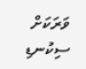ވަރަކަށް ސިކުނޑި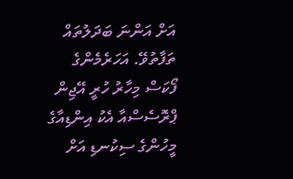އަށް އަންނަ ބަދަލުތައް ތަފާތުވޭ. އަހަރެމެންގެ ފޯކަސް މިހާރު ހުރީ އޭޖިން ޕްރޮސެސްއާ އެކު އިންޑިއާގެ މީހުންގެ ސިކުނޑި އަށް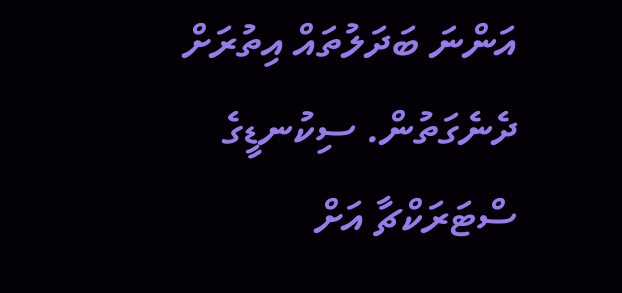އަންނަ ބަދަލުތައް އިތުރަށް ދެނެގަތުން. ސިކުނޑީގެ ސްޓަރަކްޗާ އަށް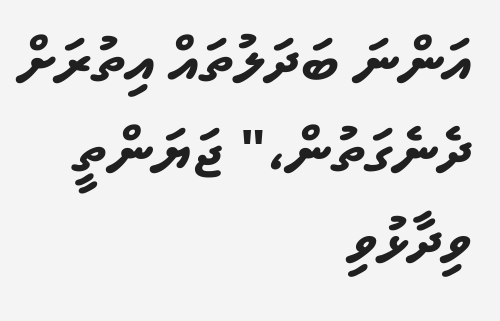އަންނަ ބަދަލުތައް އިތުރަށް ދެނެގަތުން،" ޖަޔަންތީ ވިދާޅުވި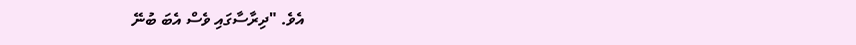އެވެ. "ދިރާސާގައި ވެސް އެބަ ބުނޭ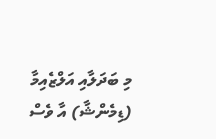މި ބަދަލާއި އަލްޒެއިމާ (ޑިމެންޝާ) އާ ވެސް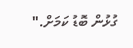ގުޅުން ބޮޑު ކަމަށް."